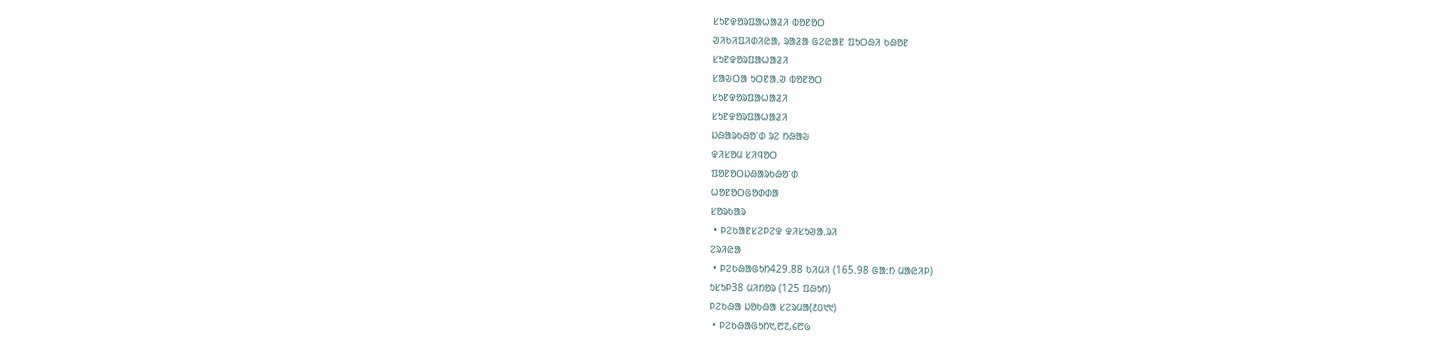ᱥᱩᱱᱫᱚᱨᱯᱟᱦᱟᱲᱤ ᱵᱚᱱᱚᱛ
ᱣᱤᱠᱤᱯᱤᱰᱤᱭᱟ, ᱨᱟᱲᱟ ᱜᱮᱭᱟᱱ ᱯᱩᱛᱷᱤ ᱠᱷᱚᱱ
ᱥᱩᱱᱫᱚᱨᱯᱟᱦᱟᱲᱤ
ᱥᱟᱶᱛᱟ ᱩᱛᱱᱟᱹᱣ ᱵᱚᱱᱚᱛ
ᱥᱩᱱᱫᱚᱨᱯᱟᱦᱟᱲᱤ
ᱥᱩᱱᱫᱚᱨᱯᱟᱦᱟᱲᱤ
ᱡᱷᱟᱨᱠᱷᱚᱸᱰ ᱨᱮ ᱴᱷᱟᱶ
ᱫᱤᱥᱚᱢ ᱥᱤᱧᱚᱛ
ᱯᱚᱱᱚᱛᱡᱷᱟᱨᱠᱷᱚᱸᱰ
ᱦᱚᱱᱚᱛᱜᱚᱰᱰᱟ
ᱥᱚᱨᱠᱟᱨ
 • ᱞᱮᱠᱟᱱᱥᱮᱞᱮᱫ ᱫᱤᱥᱩᱣᱟᱹᱨᱤ
ᱮᱨᱤᱭᱟ
 • ᱞᱮᱠᱷᱟᱜᱩᱴ429.88 ᱠᱤᱢᱤ (165.98 ᱜᱟᱺᱴ ᱢᱟᱭᱤᱞ)
ᱩᱥᱩᱞ38 ᱢᱤᱴᱚᱨ (125 ᱯᱷᱩᱴ)
ᱞᱮᱠᱷᱟ ᱡᱚᱠᱷᱟ ᱥᱮᱨᱢᱟ(᱒᱐᱑᱑)
 • ᱞᱮᱠᱷᱟᱜᱩᱴ᱑,᱘᱗,᱔᱘᱙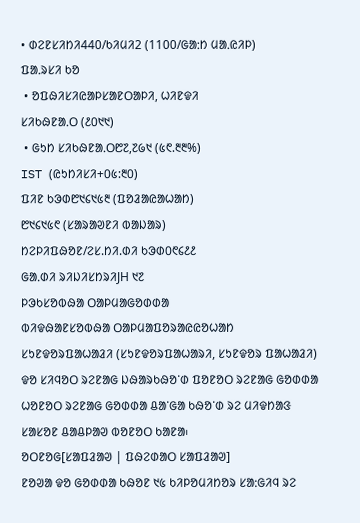• ᱰᱮᱱᱥᱤᱴᱤ440/ᱠᱤᱢᱤ2 (1100/ᱜᱟᱺᱴ ᱢᱟᱹᱭᱤᱞ)
ᱯᱟᱹᱨᱥᱤ ᱠᱚ
 • ᱚᱯᱷᱤᱥᱤᱭᱟᱞᱥᱟᱱᱛᱟᱞᱤ, ᱦᱤᱱᱫᱤ
ᱥᱤᱠᱷᱱᱟᱹᱛ (᱒᱐᱑᱑)
 • ᱜᱩᱴ ᱥᱤᱠᱷᱱᱟᱹᱛ᱘᱗,᱗᱙᱑ (᱕᱖.᱓᱓%)
IST (ᱭᱩᱴᱤᱥᱤ+᱐᱕:᱓᱐)
ᱯᱤᱱ ᱠᱳᱰ᱘᱑᱔᱑᱕᱓ (ᱯᱚᱲᱟᱭᱟᱦᱟᱴ)
᱘᱑᱔᱑᱕᱖ (ᱥᱟᱨᱟᱣᱱᱤ ᱵᱟᱡᱟᱨ)
ᱴᱮᱞᱤᱯᱷᱚᱱ/ᱮᱥ.ᱴᱤ.ᱰᱤ ᱠᱳᱰ᱐᱖᱔᱒᱒
ᱜᱟᱹᱰᱤ ᱨᱤᱡᱤᱥᱴᱨᱤJH ᱑᱗
ᱞᱳᱠᱥᱚᱵᱷᱟ ᱛᱟᱞᱢᱟᱜᱚᱰᱰᱟ
ᱵᱤᱫᱷᱟᱱᱥᱚᱵᱷᱟ ᱛᱟᱞᱢᱟᱯᱚᱨᱟᱭᱭᱚᱦᱟᱴ
ᱥᱩᱱᱫᱚᱨᱯᱟᱦᱟᱲᱤ (ᱥᱩᱱᱫᱚᱨᱯᱟᱦᱟᱨᱤ, ᱥᱩᱱᱫᱚᱨ ᱯᱟᱦᱟᱲᱤ) ᱫᱚ ᱥᱤᱧᱚᱛ ᱨᱮᱱᱟᱜ ᱡᱷᱟᱨᱠᱷᱚᱸᱰ ᱯᱚᱱᱚᱛ ᱨᱮᱱᱟᱜ ᱜᱚᱰᱰᱟ ᱦᱚᱱᱚᱛ ᱨᱮᱱᱟᱜ ᱜᱚᱰᱰᱟ ᱪᱟᱸᱜᱟ ᱠᱷᱚᱸᱰ ᱨᱮ ᱢᱤᱫᱴᱟᱝ ᱥᱟᱥᱚᱱ ᱪᱟᱪᱞᱟᱣ ᱵᱚᱱᱚᱛ ᱠᱟᱱᱟ᱾
ᱚᱛᱱᱚᱜ[ᱥᱟᱯᱲᱟᱣ | ᱯᱷᱮᱰᱟᱛ ᱥᱟᱯᱲᱟᱣ]
ᱱᱚᱣᱟ ᱫᱚ ᱜᱚᱰᱰᱟ ᱠᱷᱚᱱ ᱑᱕ ᱠᱤᱞᱚᱢᱤᱴᱚᱨ ᱥᱟᱺᱜᱤᱧ ᱨᱮ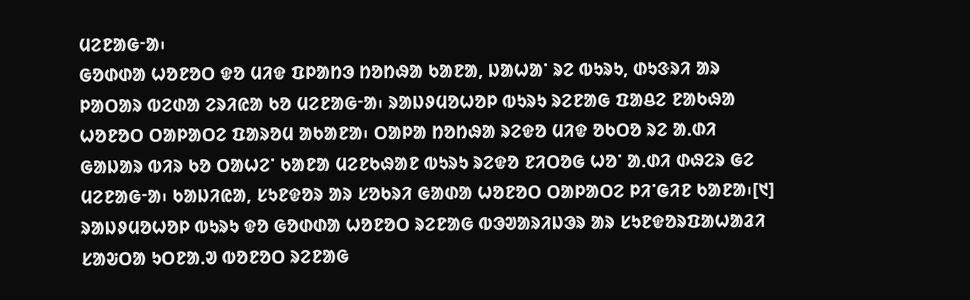ᱢᱮᱱᱟᱜᱼᱟ᱾
ᱜᱚᱰᱰᱟ ᱦᱚᱱᱚᱛ ᱫᱚ ᱢᱤᱫ ᱯᱞᱟᱴᱳ ᱴᱚᱴᱷᱟ ᱠᱟᱱᱟ, ᱡᱟᱦᱟᱸ ᱨᱮ ᱵᱩᱨᱩ, ᱰᱩᱝᱨᱤ ᱟᱨ ᱞᱟᱛᱟᱨ ᱵᱮᱰᱟ ᱮᱨᱤᱭᱟ ᱠᱚ ᱢᱮᱱᱟᱜᱼᱟ᱾ ᱨᱟᱡᱽᱢᱚᱦᱚᱞ ᱵᱩᱨᱩ ᱨᱮᱱᱟᱜ ᱯᱟᱪᱮ ᱱᱟᱠᱷᱟ ᱦᱚᱱᱚᱛ ᱛᱟᱞᱟᱛᱮ ᱯᱟᱨᱚᱢ ᱟᱠᱟᱱᱟ᱾ ᱛᱟᱞᱟ ᱴᱚᱴᱷᱟ ᱨᱮᱫᱚ ᱢᱤᱫ ᱚᱠᱛᱚ ᱨᱮ ᱟᱹᱰᱤ ᱜᱟᱡᱟᱨ ᱵᱤᱨ ᱠᱚ ᱛᱟᱦᱮᱸ ᱠᱟᱱᱟ ᱢᱮᱱᱠᱷᱟᱱ ᱵᱩᱨᱩ ᱨᱮᱫᱚ ᱱᱤᱛᱚᱜ ᱦᱚᱸ ᱟᱹᱰᱤ ᱰᱷᱮᱨ ᱜᱮ ᱢᱮᱱᱟᱜᱼᱟ᱾ ᱠᱟᱡᱤᱭᱟ, ᱥᱩᱱᱫᱚᱨ ᱟᱨ ᱥᱚᱠᱨᱤ ᱜᱟᱰᱟ ᱦᱚᱱᱚᱛ ᱛᱟᱞᱟᱛᱮ ᱞᱤᱸᱜᱤᱱ ᱠᱟᱱᱟ᱾[᱑]
ᱨᱟᱡᱽᱢᱚᱦᱚᱞ ᱵᱩᱨᱩ ᱫᱚ ᱜᱚᱰᱰᱟ ᱦᱚᱱᱚᱛ ᱨᱮᱱᱟᱜ ᱵᱳᱣᱟᱨᱤᱡᱳᱨ ᱟᱨ ᱥᱩᱱᱫᱚᱨᱯᱟᱦᱟᱲᱤ ᱥᱟᱶᱛᱟ ᱩᱛᱱᱟᱹᱣ ᱵᱚᱱᱚᱛ ᱨᱮᱱᱟᱜ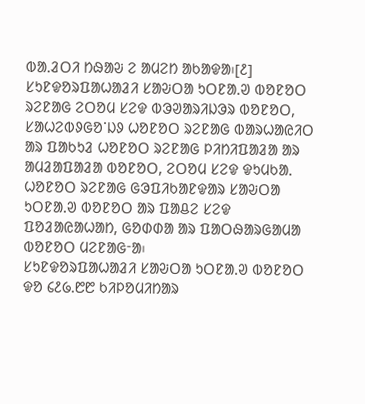ᱵᱟᱹᱲᱛᱤ ᱴᱷᱟᱶ ᱮ ᱟᱢᱮᱴ ᱟᱠᱟᱫᱟ᱾[᱒]
ᱥᱩᱱᱫᱚᱨᱯᱟᱦᱟᱲᱤ ᱥᱟᱶᱛᱟ ᱩᱛᱱᱟᱹᱣ ᱵᱚᱱᱚᱛ ᱨᱮᱱᱟᱜ ᱮᱛᱚᱢ ᱥᱮᱫ ᱵᱳᱣᱟᱨᱤᱡᱳᱨ ᱵᱚᱱᱚᱛ, ᱥᱟᱦᱮᱵᱽᱜᱚᱸᱡᱽ ᱦᱚᱱᱚᱛ ᱨᱮᱱᱟᱜ ᱵᱟᱨᱦᱟᱭᱤᱛ ᱟᱨ ᱯᱟᱠᱩᱲ ᱦᱚᱱᱚᱛ ᱨᱮᱱᱟᱜ ᱞᱤᱴᱤᱯᱟᱲᱟ ᱟᱨ ᱟᱢᱲᱟᱯᱟᱲᱟ ᱵᱚᱱᱚᱛ, ᱮᱛᱚᱢ ᱥᱮᱫ ᱫᱩᱢᱠᱟᱹ ᱦᱚᱱᱚᱛ ᱨᱮᱱᱟᱜ ᱜᱳᱯᱤᱠᱟᱱᱫᱟᱨ ᱥᱟᱶᱛᱟ ᱩᱛᱱᱟᱹᱣ ᱵᱚᱱᱚᱛ ᱟᱨ ᱯᱟᱪᱮ ᱥᱮᱫ ᱯᱚᱲᱟᱭᱟᱦᱟᱴ, ᱜᱚᱰᱰᱟ ᱟᱨ ᱯᱟᱛᱷᱟᱨᱜᱟᱢᱟ ᱵᱚᱱᱚᱛ ᱢᱮᱱᱟᱜᱼᱟ᱾
ᱥᱩᱱᱫᱚᱨᱯᱟᱦᱟᱲᱤ ᱥᱟᱶᱛᱟ ᱩᱛᱱᱟᱹᱣ ᱵᱚᱱᱚᱛ ᱫᱚ ᱔᱒᱙.᱘᱘ ᱠᱤᱞᱚᱢᱤᱴᱟᱨ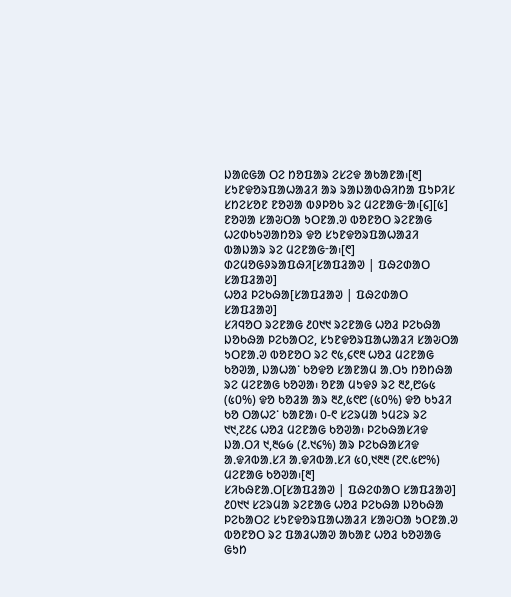ᱡᱟᱭᱜᱟ ᱛᱮ ᱴᱚᱯᱟᱨ ᱮᱥᱮᱫ ᱟᱠᱟᱱᱟ᱾[᱓] ᱥᱩᱱᱫᱚᱨᱯᱟᱦᱟᱲᱤ ᱟᱨ ᱨᱟᱡᱟᱵᱷᱤᱴᱟ ᱯᱩᱞᱤᱥ ᱥᱴᱮᱥᱚᱱ ᱱᱚᱣᱟ ᱵᱽᱞᱚᱠ ᱨᱮ ᱢᱮᱱᱟᱜᱼᱟ᱾[᱔][᱕] ᱱᱚᱣᱟ ᱥᱟᱶᱛᱟ ᱩᱛᱱᱟᱹᱣ ᱵᱚᱱᱚᱛ ᱨᱮᱱᱟᱜ ᱦᱮᱰᱠᱩᱣᱟᱴᱚᱨ ᱫᱚ ᱥᱩᱱᱫᱚᱨᱯᱟᱦᱟᱲᱤ ᱵᱟᱡᱟᱨ ᱨᱮ ᱢᱮᱱᱟᱜᱼᱟ᱾[᱖]
ᱰᱮᱢᱚᱜᱽᱨᱟᱯᱷᱤ[ᱥᱟᱯᱲᱟᱣ | ᱯᱷᱮᱰᱟᱛ ᱥᱟᱯᱲᱟᱣ]
ᱦᱚᱲ ᱞᱮᱠᱷᱟ[ᱥᱟᱯᱲᱟᱣ | ᱯᱷᱮᱰᱟᱛ ᱥᱟᱯᱲᱟᱣ]
ᱥᱤᱧᱚᱛ ᱨᱮᱱᱟᱜ ᱒᱐᱑᱑ ᱨᱮᱱᱟᱜ ᱦᱚᱲ ᱞᱮᱠᱷᱟ ᱡᱚᱠᱷᱟ ᱞᱮᱠᱟᱛᱮ, ᱥᱩᱱᱫᱚᱨᱯᱟᱦᱟᱲᱤ ᱥᱟᱶᱛᱟ ᱩᱛᱱᱟᱹᱣ ᱵᱚᱱᱚᱛ ᱨᱮ ᱖᱕,᱔᱖᱓ ᱦᱚᱲ ᱢᱮᱱᱟᱜ ᱠᱚᱣᱟ, ᱡᱟᱦᱟᱸ ᱠᱚᱫᱚ ᱥᱟᱱᱟᱢ ᱟᱹᱛᱩ ᱴᱚᱴᱷᱟ ᱨᱮ ᱢᱮᱱᱟᱜ ᱠᱚᱣᱟ᱾ ᱚᱱᱟ ᱢᱩᱫᱽ ᱨᱮ ᱓᱒,᱘᱙᱕ (᱕᱐%) ᱫᱚ ᱠᱚᱲᱟ ᱟᱨ ᱓᱒,᱕᱖᱘ (᱕᱐%) ᱫᱚ ᱠᱩᱲᱤ ᱠᱚ ᱛᱟᱦᱮᱸ ᱠᱟᱱᱟ᱾ ᱐-᱖ ᱥᱮᱨᱢᱟ ᱩᱢᱮᱨ ᱨᱮ ᱑᱑,᱗᱒᱔ ᱦᱚᱲ ᱢᱮᱱᱟᱜ ᱠᱚᱣᱟ᱾ ᱞᱮᱠᱷᱟᱥᱤᱫ ᱡᱟᱹᱛᱤ ᱑,᱓᱙᱙ (᱒.᱑᱔%) ᱟᱨ ᱞᱮᱠᱷᱟᱥᱤᱫ ᱟᱹᱫᱤᱵᱟᱹᱥᱤ ᱟᱹᱫᱤᱵᱟᱹᱥᱤ ᱕᱐,᱑᱓᱓ (᱗᱖.᱕᱘%) ᱢᱮᱱᱟᱜ ᱠᱚᱣᱟ᱾[᱓]
ᱥᱤᱠᱷᱱᱟᱹᱛ[ᱥᱟᱯᱲᱟᱣ | ᱯᱷᱮᱰᱟᱛ ᱥᱟᱯᱲᱟᱣ]
᱒᱐᱑᱑ ᱥᱮᱨᱢᱟ ᱨᱮᱱᱟᱜ ᱦᱚᱲ ᱞᱮᱠᱷᱟ ᱡᱚᱠᱷᱟ ᱞᱮᱠᱟᱛᱮ ᱥᱩᱱᱫᱚᱨᱯᱟᱦᱟᱲᱤ ᱥᱟᱶᱛᱟ ᱩᱛᱱᱟᱹᱣ ᱵᱚᱱᱚᱛ ᱨᱮ ᱯᱟᱲᱦᱟᱣ ᱟᱠᱟᱱ ᱦᱚᱲ ᱠᱚᱣᱟᱜ ᱜᱩᱴ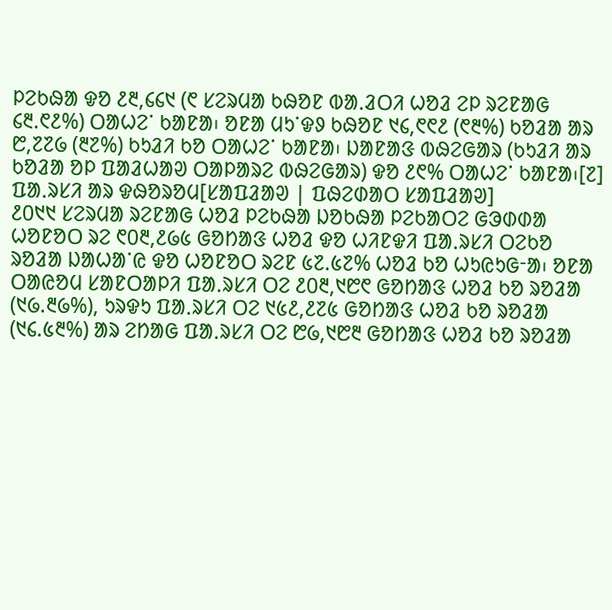ᱞᱮᱠᱷᱟ ᱫᱚ ᱒᱓,᱔᱔᱑ (᱖ ᱥᱮᱨᱢᱟ ᱠᱷᱚᱱ ᱵᱟᱹᱲᱛᱤ ᱦᱚᱲ ᱮᱞ ᱨᱮᱱᱟᱜ ᱔᱓.᱖᱒%) ᱛᱟᱦᱮᱸ ᱠᱟᱱᱟ᱾ ᱚᱱᱟ ᱢᱩᱸᱫᱽ ᱠᱷᱚᱱ ᱑᱔,᱖᱖᱒ (᱖᱓%) ᱠᱚᱲᱟ ᱟᱨ ᱘,᱗᱗᱙ (᱓᱗%) ᱠᱩᱲᱤ ᱠᱚ ᱛᱟᱦᱮᱸ ᱠᱟᱱᱟ᱾ ᱡᱟᱱᱟᱝ ᱵᱷᱮᱜᱟᱨ (ᱠᱩᱲᱤ ᱟᱨ ᱠᱚᱲᱟ ᱚᱞ ᱯᱟᱲᱦᱟᱣ ᱛᱟᱞᱟᱨᱮ ᱵᱷᱮᱜᱟᱨ) ᱫᱚ ᱒᱖% ᱛᱟᱦᱮᱸ ᱠᱟᱱᱟ᱾[᱗]
ᱯᱟᱹᱨᱥᱤ ᱟᱨ ᱫᱷᱚᱨᱚᱢ[ᱥᱟᱯᱲᱟᱣ | ᱯᱷᱮᱰᱟᱛ ᱥᱟᱯᱲᱟᱣ]
᱒᱐᱑᱑ ᱥᱮᱨᱢᱟ ᱨᱮᱱᱟᱜ ᱦᱚᱲ ᱞᱮᱠᱷᱟ ᱡᱚᱠᱷᱟ ᱞᱮᱠᱟᱛᱮ ᱜᱳᱰᱰᱟ ᱦᱚᱱᱚᱛ ᱨᱮ ᱖᱐᱓,᱒᱙᱕ ᱜᱚᱴᱟᱝ ᱦᱚᱲ ᱫᱚ ᱦᱤᱱᱫᱤ ᱯᱟᱹᱨᱥᱤ ᱛᱮᱠᱚ ᱨᱚᱲᱟ ᱡᱟᱦᱟᱸᱭ ᱫᱚ ᱦᱚᱱᱚᱛ ᱨᱮᱱ ᱕᱗.᱕᱗% ᱦᱚᱲ ᱠᱚ ᱦᱩᱭᱩᱜᱼᱟ᱾ ᱚᱱᱟ ᱛᱟᱭᱚᱢ ᱥᱟᱱᱛᱟᱞᱤ ᱯᱟᱹᱨᱥᱤ ᱛᱮ ᱒᱐᱓,᱑᱘᱖ ᱜᱚᱴᱟᱝ ᱦᱚᱲ ᱠᱚ ᱨᱚᱲᱟ (᱑᱙.᱓᱙%), ᱩᱨᱫᱩ ᱯᱟᱹᱨᱥᱤ ᱛᱮ ᱑᱕᱒,᱒᱗᱕ ᱜᱚᱴᱟᱝ ᱦᱚᱲ ᱠᱚ ᱨᱚᱲᱟ (᱑᱔.᱕᱓%) ᱟᱨ ᱮᱴᱟᱜ ᱯᱟᱹᱨᱥᱤ ᱛᱮ ᱘᱙,᱑᱘᱓ ᱜᱚᱴᱟᱝ ᱦᱚᱲ ᱠᱚ ᱨᱚᱲᱟ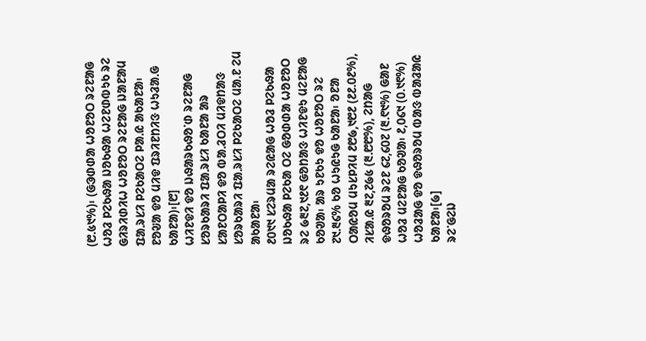(᱘.᱕᱑%)᱾ (ᱜᱳᱰᱰᱟ ᱦᱚᱱᱚᱛ ᱨᱮᱱᱟᱜ ᱦᱚᱲ ᱞᱮᱠᱷᱟ ᱡᱚᱠᱷᱟ ᱦᱮᱱᱰᱵᱩᱠ ᱨᱮ ᱜᱤᱨᱤᱰᱤᱦ ᱦᱚᱱᱚᱛ ᱨᱮᱱᱟᱜ ᱡᱟᱱᱟᱢ ᱯᱟᱹᱨᱥᱤ ᱞᱮᱠᱟᱛᱮ ᱞᱟᱹᱭ ᱟᱠᱟᱱᱟ᱾ ᱱᱚᱶᱟ ᱫᱚ ᱢᱤᱫ ᱯᱨᱤᱱᱴᱤᱝ ᱦᱩᱲᱟᱹᱜ ᱠᱟᱱᱟ)᱾[᱘]
ᱦᱤᱱᱫᱤ ᱫᱚ ᱡᱷᱟᱨᱠᱷᱚᱸᱰ ᱨᱮᱱᱟᱜ ᱥᱚᱨᱠᱟᱨᱤ ᱯᱟᱹᱨᱥᱤ ᱠᱟᱱᱟ ᱟᱨ ᱥᱟᱱᱛᱟᱞᱤ ᱫᱚ ᱵᱟᱹᱲᱛᱤ ᱢᱤᱫᱴᱟᱝ ᱥᱚᱨᱠᱟᱨᱤ ᱯᱟᱹᱨᱥᱤ ᱞᱮᱠᱟᱛᱮ ᱢᱟᱹᱱ ᱮᱢ ᱟᱠᱟᱱᱟ᱾
᱒᱐᱑᱑ ᱥᱮᱨᱢᱟ ᱨᱮᱭᱟᱜ ᱦᱚᱲ ᱞᱮᱠᱷᱟ ᱡᱚᱠᱷᱟ ᱞᱮᱠᱟ ᱛᱮ ᱜᱚᱰᱰᱟ ᱦᱚᱱᱚᱛ ᱨᱮ ᱙᱓᱗,᱑᱒᱖ ᱜᱚᱴᱟᱝ ᱦᱤᱱᱫᱩ ᱢᱮᱱᱟᱜ ᱠᱚᱣᱟ᱾ ᱟᱨ ᱩᱱᱠᱩ ᱫᱚ ᱦᱚᱱᱚᱛ ᱨᱮ ᱗᱑.᱓᱔% ᱠᱚ ᱦᱩᱭᱩᱜ ᱠᱟᱱᱟ᱾ ᱚᱱᱟ ᱛᱟᱭᱚᱢ ᱢᱩᱥᱞᱤᱢ ᱒᱘᱙,᱑᱘᱒ (᱒᱒.᱐᱒%), ᱤᱥᱟᱹᱭ ᱓᱗,᱗᱙᱕ (᱓.᱘᱘%), ᱮᱴᱟᱜ ᱫᱷᱚᱨᱚᱢ ᱨᱮᱱ ᱔᱗,᱔᱐᱗ (᱓.᱖᱑%) ᱜᱟᱱ ᱦᱚᱲ ᱢᱮᱱᱟᱜ ᱠᱚᱣᱟ᱾ ᱒,᱐᱔᱑ (᱐.᱑᱖%) ᱦᱚᱲᱟᱜ ᱫᱚ ᱫᱷᱚᱨᱚᱢ ᱵᱟᱝ ᱵᱟᱲᱟᱭ ᱠᱟᱱᱟ᱾[᱙]
ᱨᱮᱸᱜᱮᱡ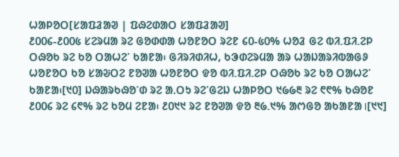ᱦᱟᱞᱚᱛ[ᱥᱟᱯᱲᱟᱣ | ᱯᱷᱮᱰᱟᱛ ᱥᱟᱯᱲᱟᱣ]
᱒᱐᱐᱔-᱒᱐᱐᱕ ᱥᱮᱨᱢᱟ ᱨᱮ ᱜᱚᱰᱰᱟ ᱦᱚᱱᱚᱛ ᱨᱮᱱ ᱔᱐-᱕᱐% ᱦᱚᱲ ᱜᱮ ᱵᱤ.ᱯᱤ.ᱮᱞ ᱛᱷᱚᱠ ᱨᱮ ᱠᱚ ᱛᱟᱦᱮᱸ ᱠᱟᱱᱟ᱾ ᱜᱤᱨᱤᱰᱤᱦ, ᱠᱳᱰᱮᱨᱢᱟ ᱟᱨ ᱦᱟᱡᱟᱨᱤᱵᱟᱜᱽ ᱦᱚᱱᱚᱛ ᱠᱚ ᱥᱟᱶᱛᱮ ᱱᱚᱣᱟ ᱦᱚᱱᱚᱛ ᱫᱚ ᱵᱤ.ᱯᱤ.ᱮᱞ ᱛᱷᱚᱠ ᱨᱮ ᱠᱚ ᱛᱟᱦᱮᱸ ᱠᱟᱱᱟ᱾[᱑᱐] ᱡᱷᱟᱨᱠᱷᱚᱸᱰ ᱨᱮ ᱟᱹᱛᱩ ᱨᱮᱸᱜᱮᱡ ᱦᱟᱞᱚᱛ ᱑᱙᱙᱓ ᱨᱮ ᱖᱖% ᱠᱷᱚᱱ ᱒᱐᱐᱔ ᱨᱮ ᱔᱖% ᱨᱮ ᱠᱚᱢ ᱮᱱᱟ᱾ ᱒᱐᱑᱑ ᱨᱮ ᱱᱚᱣᱟ ᱫᱚ ᱓᱙.᱑% ᱟᱬᱜᱚ ᱟᱠᱟᱱᱟ।[᱑᱑]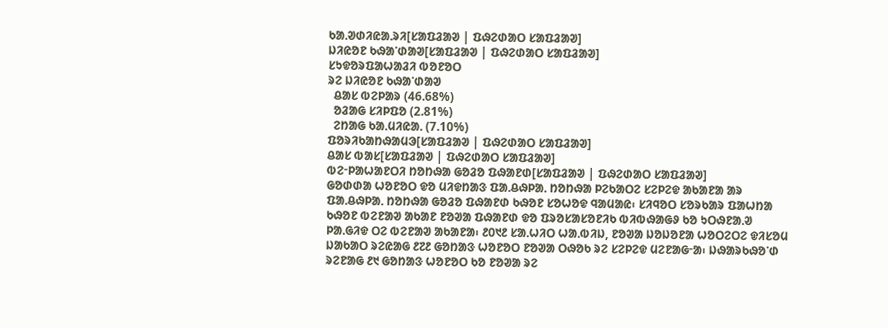ᱠᱟᱹᱣᱰᱤᱭᱟᱹᱨᱤ[ᱥᱟᱯᱲᱟᱣ | ᱯᱷᱮᱰᱟᱛ ᱥᱟᱯᱲᱟᱣ]
ᱡᱤᱭᱚᱱ ᱠᱷᱟᱸᱰᱟᱣ[ᱥᱟᱯᱲᱟᱣ | ᱯᱷᱮᱰᱟᱛ ᱥᱟᱯᱲᱟᱣ]
ᱥᱩᱫᱚᱨᱯᱟᱦᱟᱲᱤ ᱵᱚᱱᱚᱛ
ᱨᱮ ᱡᱤᱭᱚᱱ ᱠᱷᱟᱸᱰᱟᱣ
  ᱪᱟᱥ ᱵᱮᱞᱟᱨ (46.68%)
  ᱚᱲᱟᱜ ᱥᱤᱞᱯᱚ (2.81%)
  ᱮᱴᱟᱜ ᱠᱟᱹᱢᱤᱭᱟᱹ (7.10%)
ᱯᱚᱨᱤᱠᱟᱴᱷᱟᱢᱳ[ᱥᱟᱯᱲᱟᱣ | ᱯᱷᱮᱰᱟᱛ ᱥᱟᱯᱲᱟᱣ]
ᱪᱟᱥ ᱵᱟᱥ[ᱥᱟᱯᱲᱟᱣ | ᱯᱷᱮᱰᱟᱛ ᱥᱟᱯᱲᱟᱣ]
ᱵᱮᱼᱞᱟᱦᱟᱱᱛᱤ ᱴᱚᱴᱷᱟ ᱜᱚᱲᱚ ᱯᱷᱟᱱᱰ[ᱥᱟᱯᱲᱟᱣ | ᱯᱷᱮᱰᱟᱛ ᱥᱟᱯᱲᱟᱣ]
ᱜᱚᱰᱰᱟ ᱦᱚᱱᱚᱛ ᱫᱚ ᱢᱤᱫᱴᱟᱝ ᱯᱟᱹᱪᱷᱞᱟᱹ ᱴᱚᱴᱷᱟ ᱞᱮᱠᱟᱛᱮ ᱥᱮᱞᱮᱫ ᱟᱠᱟᱱᱟ ᱟᱨ ᱯᱟᱹᱪᱷᱞᱟᱹ ᱴᱚᱴᱷᱟ ᱜᱚᱲᱚ ᱯᱷᱟᱱᱰ ᱠᱷᱚᱱ ᱥᱚᱦᱚᱫ ᱧᱟᱢᱟᱭ᱾ ᱥᱤᱧᱚᱛ ᱥᱚᱨᱠᱟᱨ ᱯᱟᱦᱴᱟ ᱠᱷᱚᱱ ᱵᱮᱱᱟᱣ ᱟᱠᱟᱱ ᱱᱚᱣᱟ ᱯᱷᱟᱱᱰ ᱫᱚ ᱯᱨᱚᱥᱟᱥᱚᱱᱤᱠ ᱵᱤᱵᱷᱟᱜᱽ ᱠᱚ ᱩᱛᱷᱱᱟᱹᱣ ᱞᱟᱹᱜᱤᱫ ᱛᱮ ᱵᱮᱱᱟᱣ ᱟᱠᱟᱱᱟ᱾ ᱒᱐᱑᱒ ᱥᱟᱹᱦᱤᱛ ᱦᱟᱹᱵᱤᱡ, ᱱᱚᱣᱟ ᱡᱚᱡᱚᱱᱟ ᱦᱚᱛᱮᱛᱮ ᱫᱤᱥᱚᱢ ᱡᱟᱠᱟᱛ ᱨᱮᱭᱟᱜ ᱒᱗᱒ ᱜᱚᱴᱟᱝ ᱦᱚᱱᱚᱛ ᱱᱚᱣᱟ ᱛᱷᱚᱠ ᱨᱮ ᱥᱮᱞᱮᱫ ᱢᱮᱱᱟᱜᱼᱟ᱾ ᱡᱷᱟᱨᱠᱷᱚᱸᱰ ᱨᱮᱱᱟᱜ ᱒᱑ ᱜᱚᱴᱟᱝ ᱦᱚᱱᱚᱛ ᱠᱚ ᱱᱚᱣᱟ ᱨᱮ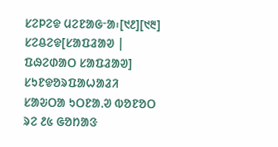ᱥᱮᱞᱮᱫ ᱢᱮᱱᱟᱜᱼᱟ᱾[᱑᱒][᱑᱓]
ᱥᱮᱪᱮᱫ[ᱥᱟᱯᱲᱟᱣ | ᱯᱷᱮᱰᱟᱛ ᱥᱟᱯᱲᱟᱣ]
ᱥᱩᱱᱫᱚᱨᱯᱟᱦᱟᱲᱤ ᱥᱟᱶᱛᱟ ᱩᱛᱱᱟᱹᱣ ᱵᱚᱱᱚᱛ ᱨᱮ ᱒᱕ ᱜᱚᱴᱟᱝ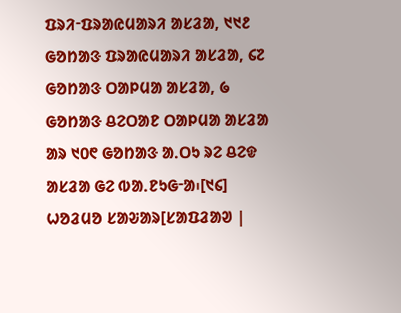ᱯᱨᱤᱼᱯᱨᱟᱭᱢᱟᱨᱤ ᱟᱥᱲᱟ, ᱑᱑᱒ ᱜᱚᱴᱟᱝ ᱯᱨᱟᱭᱢᱟᱨᱤ ᱟᱥᱲᱟ, ᱔᱗ ᱜᱚᱴᱟᱝ ᱛᱟᱞᱢᱟ ᱟᱥᱲᱟ, ᱙ ᱜᱚᱴᱟᱝ ᱪᱮᱛᱟᱱ ᱛᱟᱞᱢᱟ ᱟᱥᱲᱟ ᱟᱨ ᱑᱐᱖ ᱜᱚᱴᱟᱝ ᱟᱹᱛᱩ ᱨᱮ ᱪᱮᱫ ᱟᱥᱲᱟ ᱜᱮ ᱵᱟᱹᱱᱩᱜᱼᱟ᱾[᱑᱔]
ᱦᱚᱲᱢᱚ ᱥᱟᱶᱟᱨ[ᱥᱟᱯᱲᱟᱣ |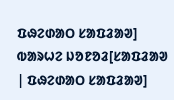ᱯᱷᱮᱰᱟᱛ ᱥᱟᱯᱲᱟᱣ]
ᱵᱟᱨᱦᱮ ᱡᱚᱱᱚᱲ[ᱥᱟᱯᱲᱟᱣ | ᱯᱷᱮᱰᱟᱛ ᱥᱟᱯᱲᱟᱣ]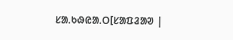ᱥᱟᱹᱠᱷᱭᱟᱹᱛ[ᱥᱟᱯᱲᱟᱣ |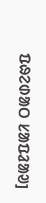ᱯᱷᱮᱰᱟᱛ ᱥᱟᱯᱲᱟᱣ]